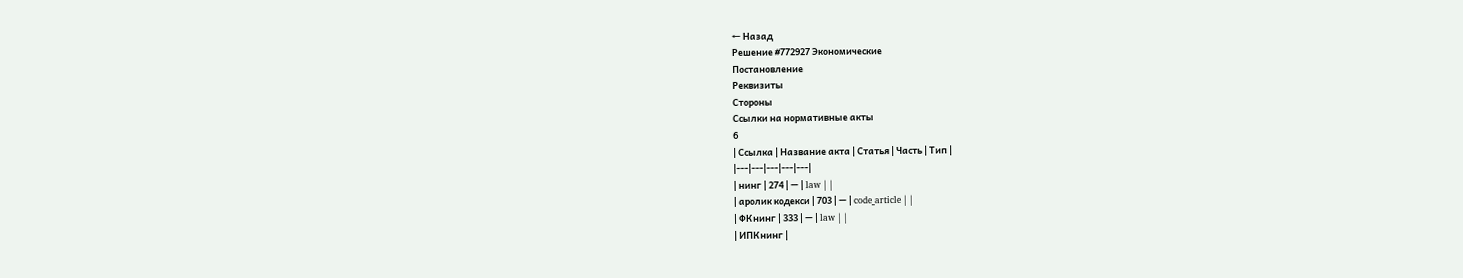← Назад
Решение #772927 Экономические
Постановление
Реквизиты
Стороны
Ссылки на нормативные акты
6
| Ссылка | Название акта | Статья | Часть | Тип |
|---|---|---|---|---|
| нинг | 274 | — | law | |
| аролик кодекси | 703 | — | code_article | |
| ФКнинг | 333 | — | law | |
| ИПКнинг |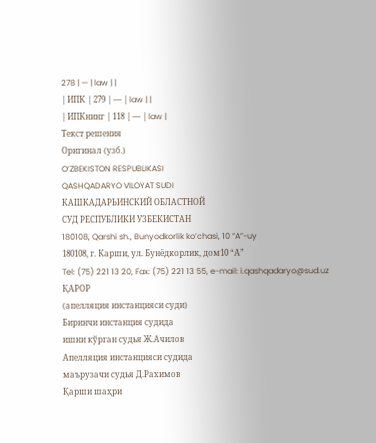278 | — | law | |
| ИПК | 279 | — | law | |
| ИПКнинг | 118 | — | law |
Текст решения
Оригинал (узб.)
O’ZBEKISTON RESPUBLIKASI
QASHQADARYO VILOYAT SUDI
КАШКАДАРЬИНСКИЙ ОБЛАСТНОЙ
СУД РЕСПУБЛИКИ УЗБЕКИСТАН
180108, Qarshi sh., Bunyodkorlik ko’chasi, 10 “A”-uy
180108, г. Карши, ул. Бунёдкорлик, дом10 “А”
Tel: (75) 221 13 20, Fax: (75) 221 13 55, e-mail: i.qashqadaryo@sud.uz
ҚАРОР
(апелляция инстанцияси суди)
Биринчи инстанция судида
ишни кўрган судья Ж.Ачилов
Апелляция инстанцияси судида
маърузачи судья Д.Рахимов
Қарши шаҳри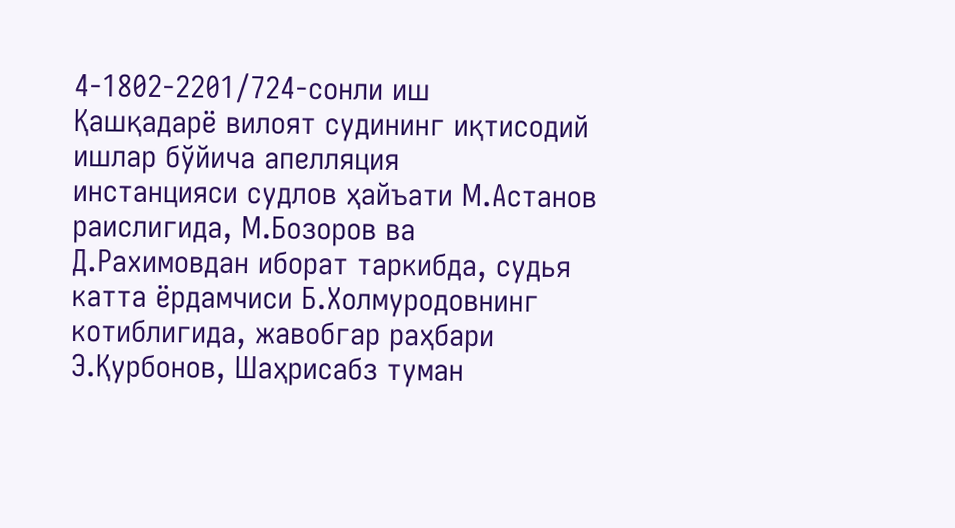4-1802-2201/724-сонли иш
Қашқадарё вилоят судининг иқтисодий ишлар бўйича апелляция
инстанцияси судлов ҳайъати М.Астанов раислигида, М.Бозоров ва
Д.Рахимовдан иборат таркибда, судья катта ёрдамчиси Б.Холмуродовнинг
котиблигида, жавобгар раҳбари Э.Қурбонов, Шаҳрисабз туман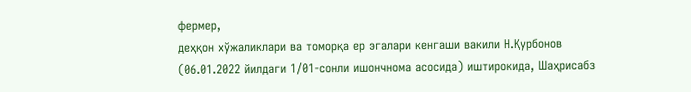фермер,
деҳқон хўжаликлари ва томорқа ер эгалари кенгаши вакили Н.Қурбонов
(06.01.2022 йилдаги 1/01-сонли ишончнома асосида) иштирокида, Шаҳрисабз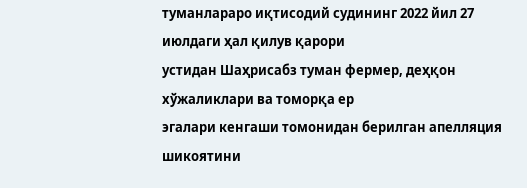туманлараро иқтисодий судининг 2022 йил 27 июлдаги ҳал қилув қарори
устидан Шаҳрисабз туман фермер, деҳқон хўжаликлари ва томорқа ер
эгалари кенгаши томонидан берилган апелляция шикоятини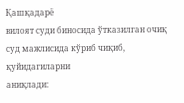Қашқадарё
вилоят суди биносида ўтказилган очиқ суд мажлисида кўриб чиқиб,
қуйидагиларни
аниқлади: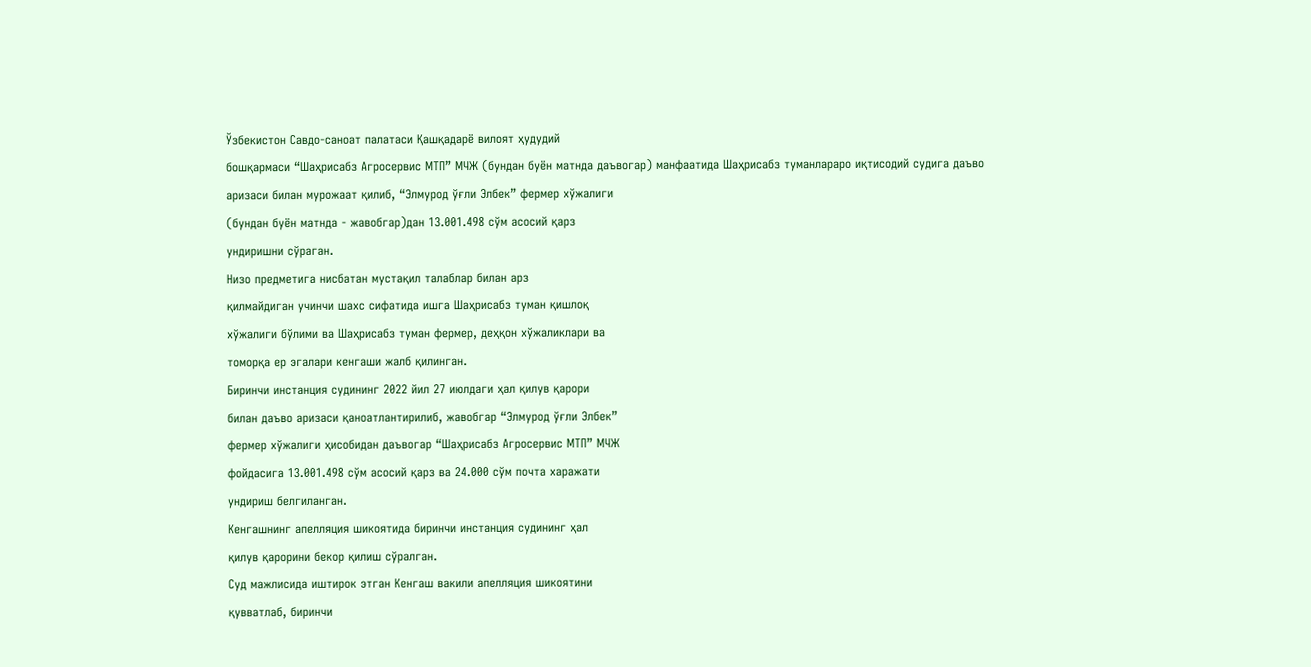Ўзбекистон Савдо-саноат палатаси Қашқадарё вилоят ҳудудий
бошқармаси “Шаҳрисабз Агросервис МТП” МЧЖ (бундан буён матнда даъвогар) манфаатида Шаҳрисабз туманлараро иқтисодий судига даъво
аризаси билан мурожаат қилиб, “Элмурод ўғли Элбек” фермер хўжалиги
(бундан буён матнда - жавобгар)дан 13.001.498 сўм асосий қарз
ундиришни сўраган.
Низо предметига нисбатан мустақил талаблар билан арз
қилмайдиган учинчи шахс сифатида ишга Шаҳрисабз туман қишлоқ
хўжалиги бўлими ва Шаҳрисабз туман фермер, деҳқон хўжаликлари ва
томорқа ер эгалари кенгаши жалб қилинган.
Биринчи инстанция судининг 2022 йил 27 июлдаги ҳал қилув қарори
билан даъво аризаси қаноатлантирилиб, жавобгар “Элмурод ўғли Элбек”
фермер хўжалиги ҳисобидан даъвогар “Шаҳрисабз Агросервис МТП” МЧЖ
фойдасига 13.001.498 сўм асосий қарз ва 24.000 сўм почта харажати
ундириш белгиланган.
Кенгашнинг апелляция шикоятида биринчи инстанция судининг ҳал
қилув қарорини бекор қилиш сўралган.
Суд мажлисида иштирок этган Кенгаш вакили апелляция шикоятини
қувватлаб, биринчи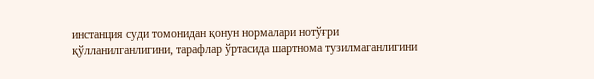инстанция суди томонидан қонун нормалари нотўғри
қўлланилганлигини, тарафлар ўртасида шартнома тузилмаганлигини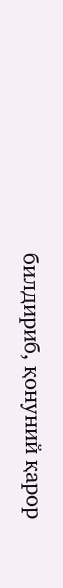билдириб, қонуний қарор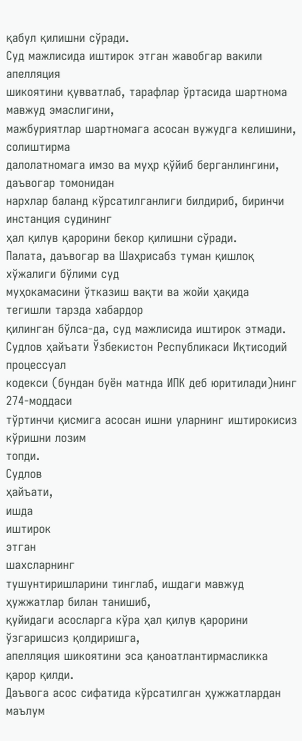қабул қилишни сўради.
Суд мажлисида иштирок этган жавобгар вакили апелляция
шикоятини қувватлаб, тарафлар ўртасида шартнома мавжуд эмаслигини,
мажбуриятлар шартномага асосан вужудга келишини, солиштирма
далолатномага имзо ва муҳр қўйиб берганлингини, даъвогар томонидан
нархлар баланд кўрсатилганлиги билдириб, биринчи инстанция судининг
ҳал қилув қарорини бекор қилишни сўради.
Палата, даъвогар ва Шаҳрисабз туман қишлоқ хўжалиги бўлими суд
муҳокамасини ўтказиш вақти ва жойи ҳақида тегишли тарзда хабардор
қилинган бўлса-да, суд мажлисида иштирок этмади.
Судлов ҳайъати Ўзбекистон Республикаси Иқтисодий процессуал
кодекси (бундан буён матнда ИПК деб юритилади)нинг 274-моддаси
тўртинчи қисмига асосан ишни уларнинг иштирокисиз кўришни лозим
топди.
Судлов
ҳайъати,
ишда
иштирок
этган
шахсларнинг
тушунтиришларини тинглаб, ишдаги мавжуд ҳужжатлар билан танишиб,
қуйидаги асосларга кўра ҳал қилув қарорини ўзгаришсиз қолдиришга,
апелляция шикоятини эса қаноатлантирмасликка қарор қилди.
Даъвога асос сифатида кўрсатилган ҳужжатлардан маълум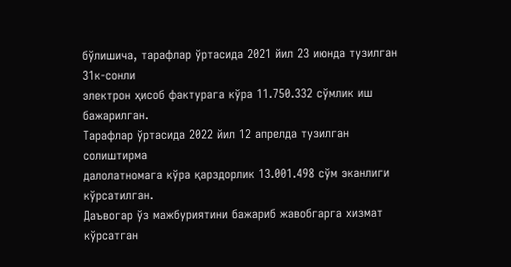бўлишича, тарафлар ўртасида 2021 йил 23 июнда тузилган 31к-сонли
электрон ҳисоб фактурага кўра 11.750.332 сўмлик иш бажарилган.
Тарафлар ўртасида 2022 йил 12 апрелда тузилган солиштирма
далолатномага кўра қарздорлик 13.001.498 сўм эканлиги кўрсатилган.
Даъвогар ўз мажбуриятини бажариб жавобгарга хизмат кўрсатган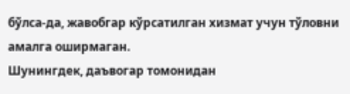бўлса-да, жавобгар кўрсатилган хизмат учун тўловни амалга оширмаган.
Шунингдек, даъвогар томонидан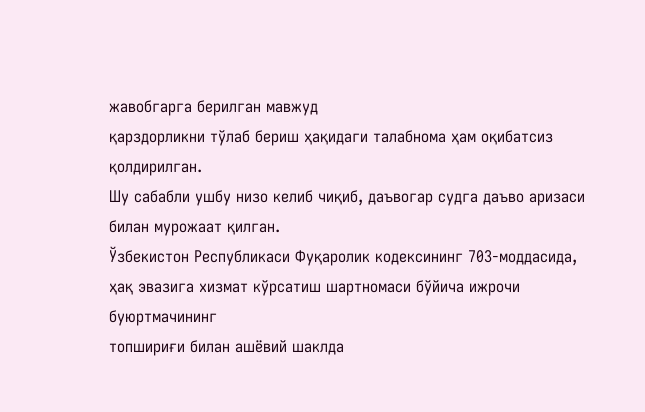жавобгарга берилган мавжуд
қарздорликни тўлаб бериш ҳақидаги талабнома ҳам оқибатсиз
қолдирилган.
Шу сабабли ушбу низо келиб чиқиб, даъвогар судга даъво аризаси
билан мурожаат қилган.
Ўзбекистон Республикаси Фуқаролик кодексининг 703-моддасида,
ҳақ эвазига хизмат кўрсатиш шартномаси бўйича ижрочи буюртмачининг
топшириғи билан ашёвий шаклда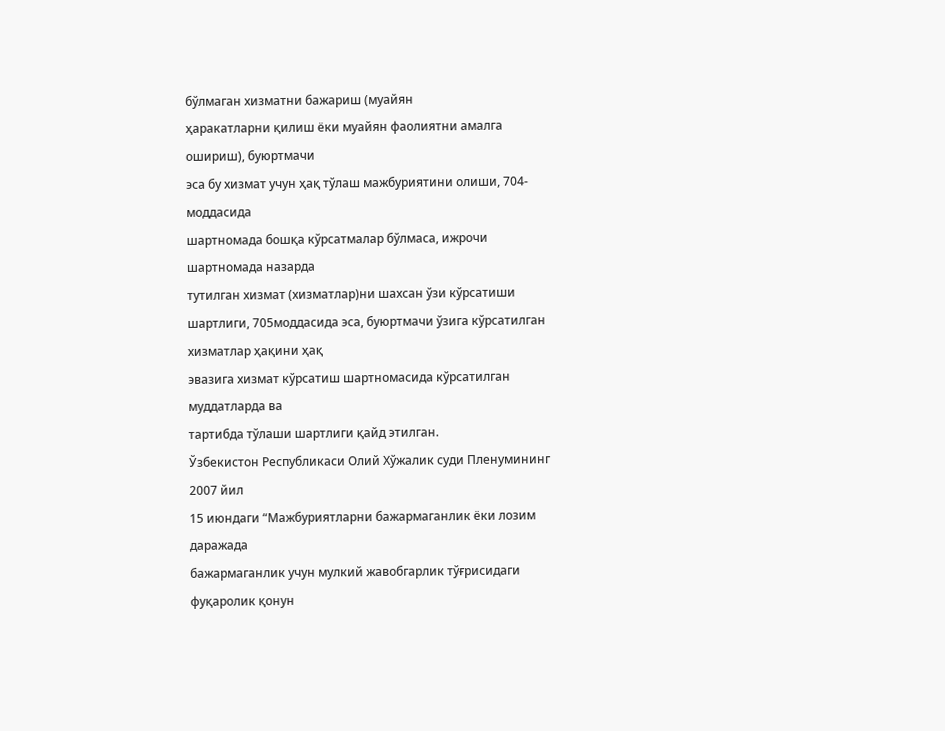бўлмаган хизматни бажариш (муайян
ҳаракатларни қилиш ёки муайян фаолиятни амалга ошириш), буюртмачи
эса бу хизмат учун ҳақ тўлаш мажбуриятини олиши, 704-моддасида
шартномада бошқа кўрсатмалар бўлмаса, ижрочи шартномада назарда
тутилган хизмат (хизматлар)ни шахсан ўзи кўрсатиши шартлиги, 705моддасида эса, буюртмачи ўзига кўрсатилган хизматлар ҳақини ҳақ
эвазига хизмат кўрсатиш шартномасида кўрсатилган муддатларда ва
тартибда тўлаши шартлиги қайд этилган.
Ўзбекистон Республикаси Олий Хўжалик суди Пленумининг 2007 йил
15 июндаги “Мажбуриятларни бажармаганлик ёки лозим даражада
бажармаганлик учун мулкий жавобгарлик тўғрисидаги фуқаролик қонун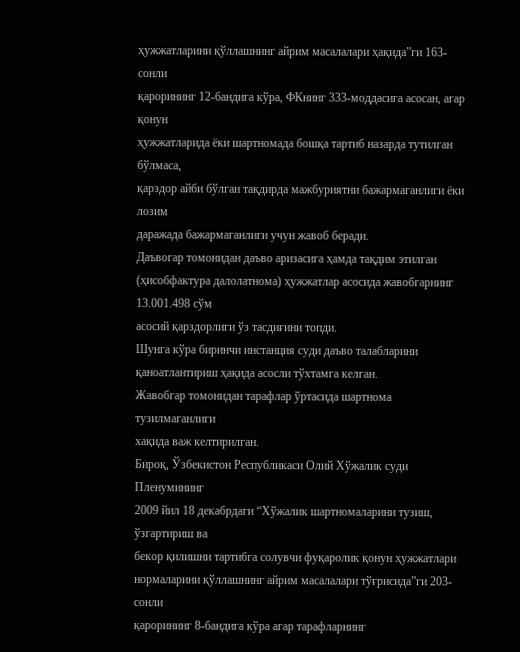ҳужжатларини қўллашнинг айрим масалалари ҳақида”ги 163-сонли
қарорининг 12-бандига кўра, ФКнинг 333-моддасига асосан, агар қонун
ҳужжатларида ёки шартномада бошқа тартиб назарда тутилган бўлмаса,
қарздор айби бўлган тақдирда мажбуриятни бажармаганлиги ёки лозим
даражада бажармаганлиги учун жавоб беради.
Даъвогар томонидан даъво аризасига ҳамда тақдим этилган (ҳисобфактура далолатнома) ҳужжатлар асосида жавобгарнинг 13.001.498 сўм
асосий қарздорлиги ўз тасдиғини топди.
Шунга кўра биринчи инстанция суди даъво талабларини
қаноатлантириш ҳақида асосли тўхтамга келган.
Жавобгар томонидан тарафлар ўртасида шартнома тузилмаганлиги
хақида важ келтирилган.
Бироқ, Ўзбекистон Республикаси Олий Хўжалик суди Пленумининг
2009 йил 18 декабрдаги “Хўжалик шартномаларини тузиш, ўзгартириш ва
бекор қилишни тартибга солувчи фуқаролик қонун ҳужжатлари
нормаларини қўллашнинг айрим масалалари тўғрисида”ги 203-сонли
қарорининг 8-бандига кўра агар тарафларнинг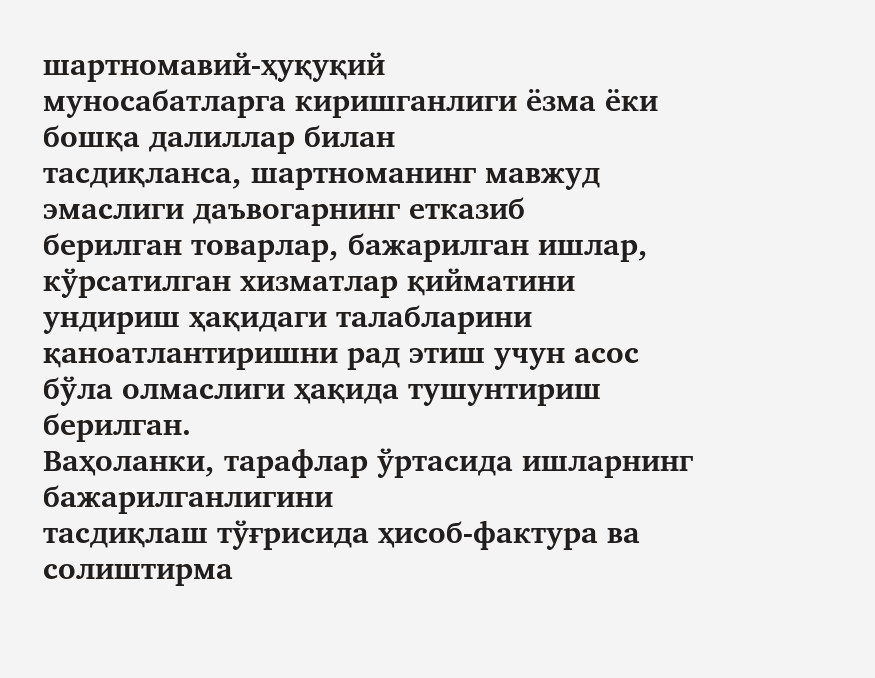шартномавий-ҳуқуқий
муносабатларга киришганлиги ёзма ёки бошқа далиллар билан
тасдиқланса, шартноманинг мавжуд эмаслиги даъвогарнинг етказиб
берилган товарлар, бажарилган ишлар, кўрсатилган хизматлар қийматини
ундириш ҳақидаги талабларини қаноатлантиришни рад этиш учун асос
бўла олмаслиги ҳақида тушунтириш берилган.
Ваҳоланки, тарафлар ўртасида ишларнинг бажарилганлигини
тасдиқлаш тўғрисида ҳисоб-фактура ва солиштирма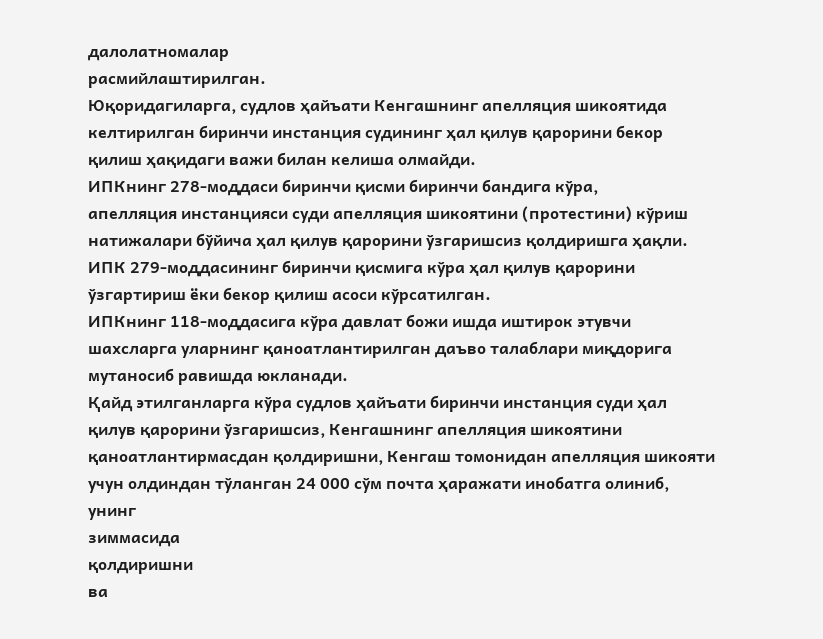далолатномалар
расмийлаштирилган.
Юқоридагиларга, судлов ҳайъати Кенгашнинг апелляция шикоятида
келтирилган биринчи инстанция судининг ҳал қилув қарорини бекор
қилиш ҳақидаги важи билан келиша олмайди.
ИПКнинг 278-моддаси биринчи қисми биринчи бандига кўра,
апелляция инстанцияси суди апелляция шикоятини (протестини) кўриш
натижалари бўйича ҳал қилув қарорини ўзгаришсиз қолдиришга ҳақли.
ИПК 279-моддасининг биринчи қисмига кўра ҳал қилув қарорини
ўзгартириш ёки бекор қилиш асоси кўрсатилган.
ИПКнинг 118-моддасига кўра давлат божи ишда иштирок этувчи
шахсларга уларнинг қаноатлантирилган даъво талаблари миқдорига
мутаносиб равишда юкланади.
Қайд этилганларга кўра судлов ҳайъати биринчи инстанция суди ҳал
қилув қарорини ўзгаришсиз, Кенгашнинг апелляция шикоятини
қаноатлантирмасдан қолдиришни, Кенгаш томонидан апелляция шикояти
учун олдиндан тўланган 24 000 сўм почта ҳаражати инобатга олиниб,
унинг
зиммасида
қолдиришни
ва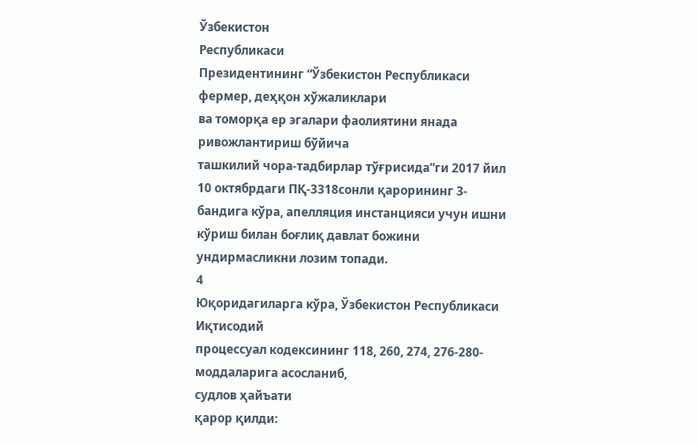Ўзбекистон
Республикаси
Президентининг “Ўзбекистон Республикаси фермер, деҳқон хўжаликлари
ва томорқа ер эгалари фаолиятини янада ривожлантириш бўйича
ташкилий чора-тадбирлар тўғрисида”ги 2017 йил 10 октябрдаги ПҚ-3318сонли қарорининг 3-бандига кўра, апелляция инстанцияси учун ишни
кўриш билан боғлиқ давлат божини ундирмасликни лозим топади.
4
Юқоридагиларга кўра, Ўзбекистон Республикаси Иқтисодий
процессуал кодексининг 118, 260, 274, 276-280-моддаларига асосланиб,
судлов ҳайъати
қарор қилди: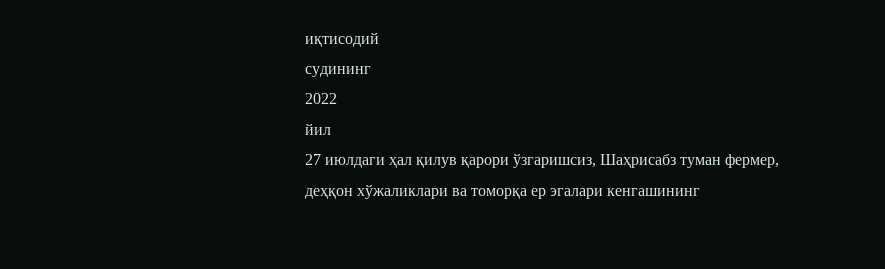иқтисодий
судининг
2022
йил
27 июлдаги ҳал қилув қарори ўзгаришсиз, Шаҳрисабз туман фермер,
деҳқон хўжаликлари ва томорқа ер эгалари кенгашининг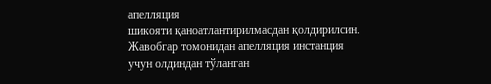апелляция
шикояти қаноатлантирилмасдан қолдирилсин.
Жавобгар томонидан апелляция инстанция учун олдиндан тўланган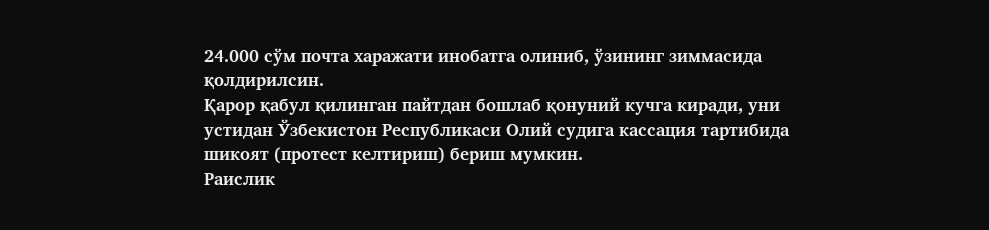24.000 сўм почта харажати инобатга олиниб, ўзининг зиммасида
қолдирилсин.
Қарор қабул қилинган пайтдан бошлаб қонуний кучга киради, уни
устидан Ўзбекистон Республикаси Олий судига кассация тартибида
шикоят (протест келтириш) бериш мумкин.
Раислик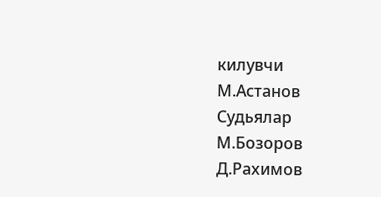килувчи
М.Астанов
Судьялар
М.Бозоров
Д.Рахимов